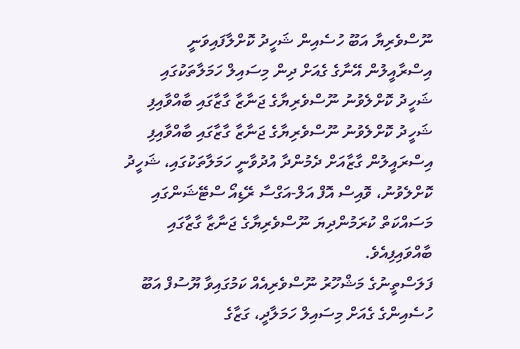ނޫސްވެރިޔާ އަބޫ ހުސެއިން ޝަހީދު ކޮށްލާފައިވަނީ އިސްރާއީލުން އޭނާގެ ގެއަށް ދިން މިސައިލް ހަމަލާތަކުގައި
ޝަހީދު ކޮށްލެވުނު ނޫސްވެރިޔާގެ ޖަނާޒާ ގާޒާގައި ބާއްވާއިފި
ޝަހީދު ކޮށްލެވުނު ނޫސްވެރިޔާގެ ޖަނާޒާ ގާޒާގައި ބާއްވާއިފި
އިސްރައީލުން ގާޒާއަށް ދެމުންދާ އުދުވާނީ ހަމަލާތަކުގައި، ޝަހީދު ކޮށްލެވުނު، ވޮއިސް އޮފް އަލް-އަގްސާ ރޭޑިއޯ ސްޓޭޝަންގައި މަސައްކަތް ކުރަމުންދިޔަ ނޫސްވެރިޔާގެ ޖަނާޒާ ގާޒާގައި ބާއްވައިފިއެވެ.
ފަލަސްތީނުގެ މަޝްހޫރު ނޫސްވެރިއެއް ކަމުގައިވާ ޔޫސުފް އަބޫ ހުސެއިންގެ ގެއަށް މިސައިލް ހަމަލާދީ، ގަޒާގެ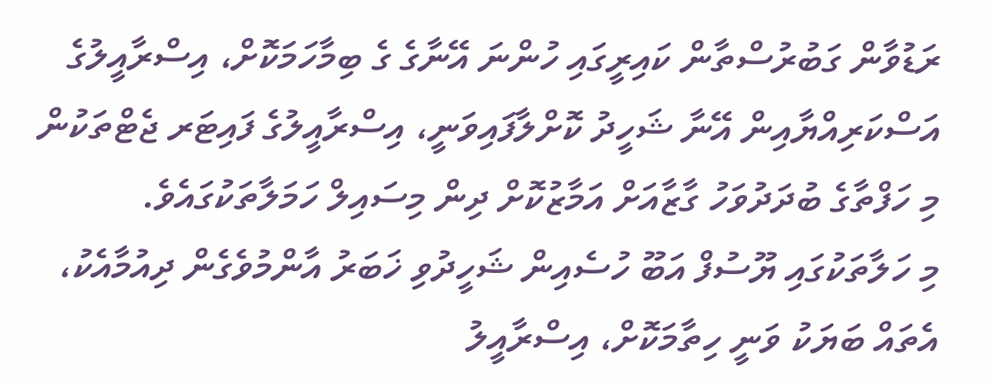ރަޑުވާން ގަބުރުސްތާން ކައިރީގައި ހުންނަ އޭނާގެ ގެ ބިމާހަމަކޮށް، އިސްރާއީލުގެ އަސްކަރިއްޔާއިން އޭނާ ޝަހީދު ކޮށްލާފައިވަނީ، އިސްރާއީލުގެ ފައިޓަރ ޖެޓްތަކުން މި ހަފްތާގެ ބުދަދުވަހު ގާޒާއަށް އަމާޒުކޮށް ދިން މިސައިލް ހަމަލާތަކުގައެވެ.
މި ހަލާތަކުގައި ޔޫސުފް އަބޫ ހުސެއިން ޝަހީދުވި ޚަބަރު އާންމުވެގެން ދިއުމާއެކު، އެތައް ބަޔަކު ވަނީ ހިތާމަކޮށް، އިސްރާއީލު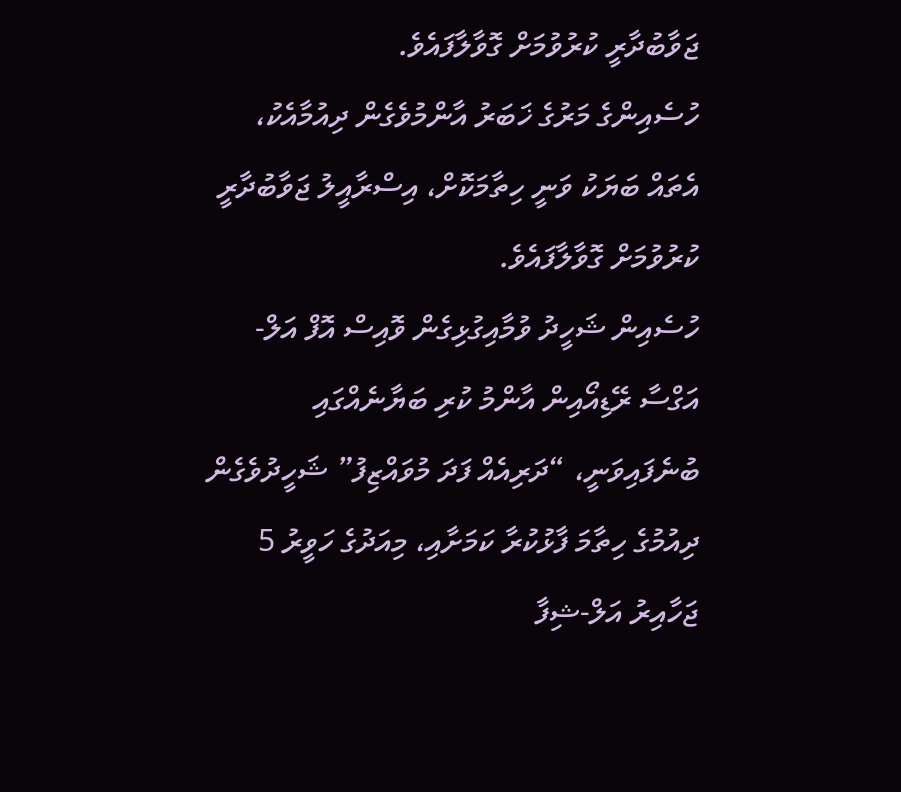ޖަވާބުދާރީ ކުރުވުމަށް ގޮވާލާފައެވެ.
ހުސެއިންގެ މަރުގެ ޚަބަރު އާންމުވެގެން ދިއުމާއެކު، އެތައް ބަޔަކު ވަނީ ހިތާމަކޮށް، އިސްރާއީލު ޖަވާބުދާރީ ކުރުވުމަށް ގޮވާލާފައެވެ.
ހުސެއިން ޝަހީދު ވުމާއިގުޅިގެން ވޮއިސް އޮފް އަލް-އަގްސާ ރޭޑިއޯއިން އާންމު ކުރި ބަޔާނެއްގައި ބުނެފައިވަނީ، “ދަރިއެއް ފަދަ މުވައްޒިފު” ޝަހީދުވެގެން ދިއުމުގެ ހިތާމަ ފާޅުކުރާ ކަމަށާއި، މިއަދުގެ ހަވީރު 5 ޖަހާއިރު އަލް-ޝިފާ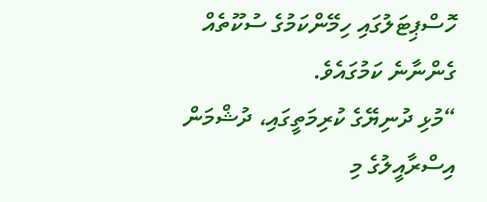ހޮސްޕިޓަލުގައި ހިމޭންކަމުގެ ސުކޫތެއް ގެންނާނެ ކަމުގައެވެ.
“މުޅި ދުނިޔޭގެ ކުރިމަތީގައި، ދުޝްމަން އިސްރާއީލުގެ މި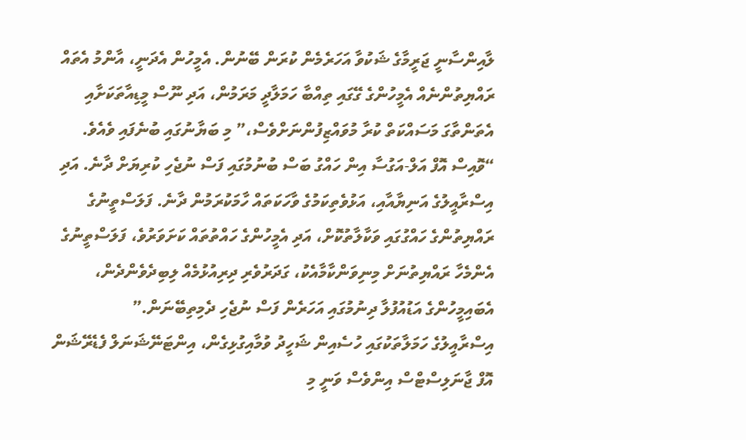ލާއިންސާނީ ޖަރީމާގެ ޝަކުވާ އަހަރެމެން ކުރަން ބޭނުން. އެމީހުން އެދަނީ، އާންމު އެތައް ރައްޔިތުންނެއް އެމީހުންގެ ގޭގައި ތިއްބާ ހަމަލާދީ މަރަމުން، އަދި ނޫސް މީޑިއާތަކަށާއި އެތަންތާގަ މަސައްކަތް ކުރާ މުވައްޒިފުންނަށްވެސް،” މި ބަޔާނުގައި ބުނެފައި ވެއެވެ.
“ވޮއިސް އޮފް އަލް-އަގުސާ އިން ހައްގު ބަސް ބުނުމުގައި ފަސް ނުޖެހި ކުރިޔަށް ދާނެ. އަދި އިސްރާއީލުގެ އަނިޔާއާއި، އަޅުވެތިކަމުގެ ވާހަކަތައް ހާމަކުރަމުން ދާނެ. ފަލަސްތީނުގެ ރައްޔިތުންގެ ހައްގުގައި ވަކާލާތުކޮށް، އަދި އެމީހުންގެ ހައްތުތައް ކަށަވަރުވެ، ފަލަސްތީނުގެ އެންމެހާ ރައްޔިތުނަށް މިނިވަންކާމާއެކު، ގަދަރުވެރި ދިރިއުޅުމެއް ލިބިދެވެންދެން، އެބައިމީހުންގެ އަޑުއުފުލާ ދިނުމުގައި އަހަރެން ފަސް ނުޖެހި ދެމިތިބޭނަން.”
އިސްރާއީލުގެ ހަމަލާތަކުގައި ހުސެއިން ޝަހީދު ވުމާއިގުޅިގެން، އިންޓަނޭޝަނަލް ފެޑެރޭޝަން އޮފް ޖާނަލިސްޓްސް އިންވެސް ވަނީ މި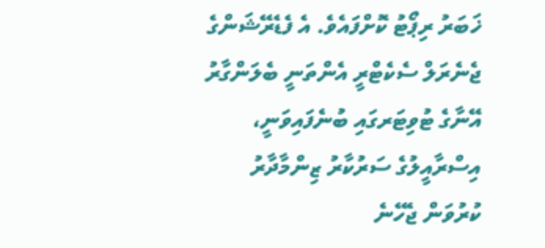ޚަބަރު ރިޕޯޓު ކޮށްފައެވެ. އެ ފެޑެރޭޝަންގެ ޖެނެރަލް ސެކެޓްރީ އެންތަނީ ބެލަންގާރު އޭނާގެ ޓުވިޓަރގައި ބުނެފައިވަނީ، އިސްރާއީލުގެ ސަރުކާރު ޒިންމާދާރު ކުރުވަން ޖެހޭނެ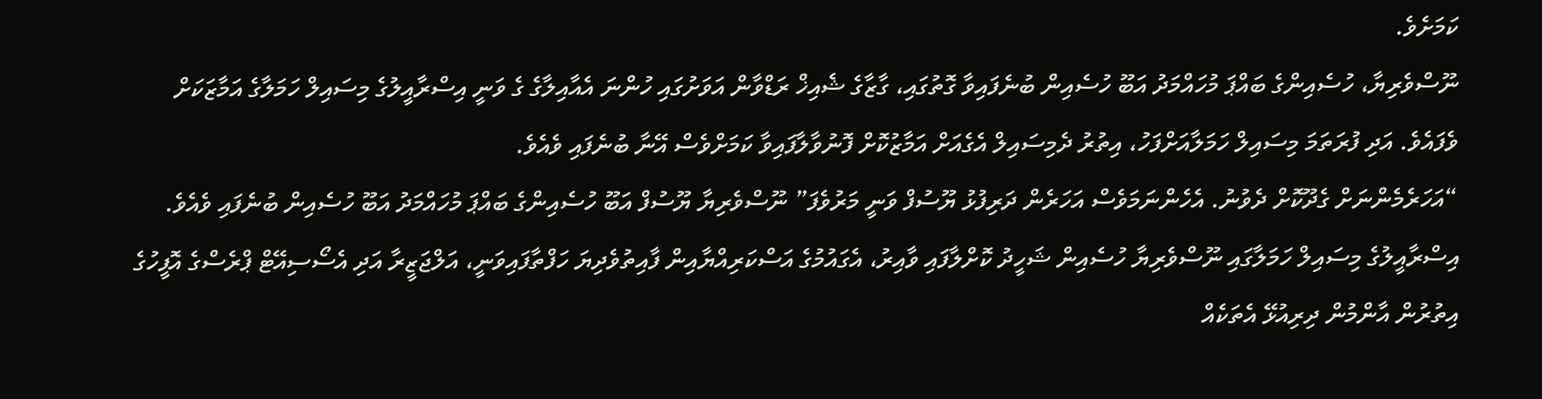ކަމަށެވެ.
ނޫސްވެރިޔާ، ހުސެއިންގެ ބައްޕަ މުހައްމަދު އަބޫ ހުސެއިން ބުނެފައިވާ ގޮތުގައި، ގާޒާގެ ޝެއިޚް ރަޑްވާން އަވަށުގައި ހުންނަ އެއާއިލާގެ ގެ ވަނީ އިސްރާއީލުގެ މިސައިލް ހަމަލާގެ އަމާޒަކަށް ވެފައެވެ. އަދި ފުރަތަމަ މިސައިލް ހަމަލާއަށްފަހު، އިތުރު ދެމިސައިލް އެގެއަށް އަމާޒުކޮށް ފޮނުވާލާފައިވާ ކަމަށްވެސް އޭނާ ބުނެފައި ވެއެވެ.
“އަހަރެމެންނަށް ގެދޫކޮށް ދެވުނު. އެހެންނަމަވެސް އަހަރެން ދަރިފުޅު ޔޫސުފް ވަނީ މަރުވެފަ” ނޫސްވެރިޔާ ޔޫސުފް އަބޫ ހުސެއިންގެ ބައްޕަ މުހައްމަދު އަބޫ ހުސެއިން ބުނެފައި ވެއެވެ.
އިސްރާއީލުގެ މިސައިލް ހަމަލާގައި ނޫސްވެރިޔާ ހުސެއިން ޝަހީދު ކޮށްލާފައި ވާއިރު، އެގައުމުގެ އަސްކަރިއްޔާއިން ފާއިތުވެދިޔަ ހަފްތާފައިވަނީ، އަލްޖަޒީރާ އަދި އެސޯސިއޭޓް ޕްރެސްގެ އޮފީހުގެ އިތުރުން އާންމުން ދިރިއުޅޭ އެތަކެއް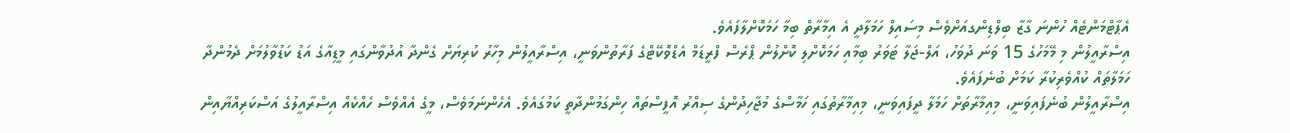އެޕާޓްމަންޓެއް ހުންނަ ގާޒާ ބިލްޑިންގއަށްވެސް މިސައިލް ހަމަލާދީ އެ އިމާރާތް ބިމާ ހަމަކޮށްލާފައެވެ.
އިސްރާއީލުން މި މޭމަހުގެ 15 ވަނަ ދުވަހު، އަލް-ޖަލާ ޓަވަރު ބިމާއި ހަމަކޮށްލި ކޮށްލުން ޕްރެސް ފްރީޑަމް އެޑްވޮކޭޓްގެ ފަރާތުންވަނީ، އިސްރާއީލުން މިހާރު ކުރިޔަށް ގެންދާ އުދުވާންގައި މީޑިއާގެ އަޑު ކަޑުވާލުމަށް ދެމުންދާ ހަމަލާތައް ކުއްވެރިކުރާ ކަމަށް ބުނެފައެވެ.
އިސްރާއީލުން ބުނެފައިވަނީ، މިއިމާރާތަށް ހަމަލާ ދީފައިވަނީ، މިއިމާރާތުގައި ހަމާސްގެ މުޖާހިދުންގެ ސިއްރު އޮފީސްތައް ހިންގަމުންދާތީ ކަމުގައެވެ. އެހެންނަމަވެސް، މީގެ އެއްވެސް ހެއްކެއް އިސްރާއީލުގެ އަސްކަރިއްޔާއިން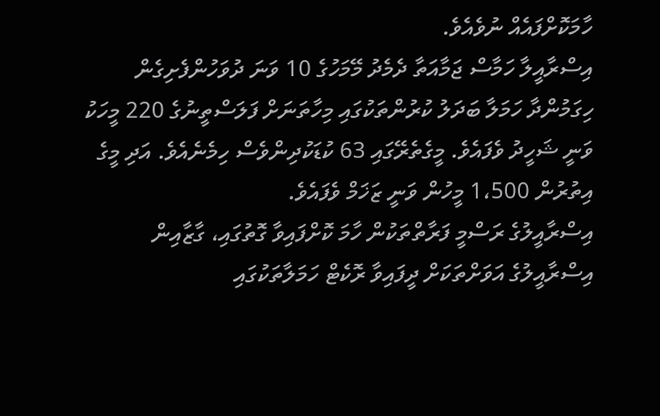ހާމަކޮށްފައެއް ނުވެއެވެ.
އިސްރާއީލާ ހަމާސް ޖަމާއަތާ ދެމެދު މޭމަހުގެ 10 ވަނަ ދުވަހުންފެށިގެން ހިގަމުންދާ ހަމަލާ ބަދަލު ކުރުންތަކުގައި މިހާތަނަށް ފަލަސްތީނުގެ 220 މީހަކު ވަނީ ޝަހީދު ވެފައެވެ. މީގެތެރޭގައި 63 ކުޑަކުދިންވެސް ހިމެނެއެވެ. އަދި މީގެ އިތުރުން 1،500 މީހުން ވަނީ ޒަޚަމް ވެފައެވެ.
އިސްރާއީލުގެ ރަސްމީ ފަރާތްތަކުން ހާމަ ކޮށްފައިވާ ގޮތުގައި، ގާޒާއިން އިސްރާއީލުގެ އަވަށްތަކަށް ދީފައިވާ ރޮކެޓް ހަމަލާތަކުގައި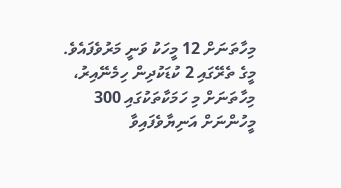މިހާތަނަށް 12 މީހަކު ވަނީ މަރުވެފައެވެ. މީގެ ތެރޭގައި 2 ކުޑަކުދިން ހިމެނޭއިރު، މިހާތަނަށް މި ހަމަކާތަކުގައި 300 މީހުންނަށް އަނިޔާވެފައިވާ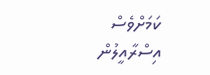ކަމަށްވެސް އިސްރާއީލުން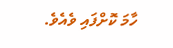ހާމަ ކޮށްފައި ވެއެވެ.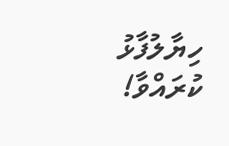ހިޔާލުފާޅު ކުރައްވާ!